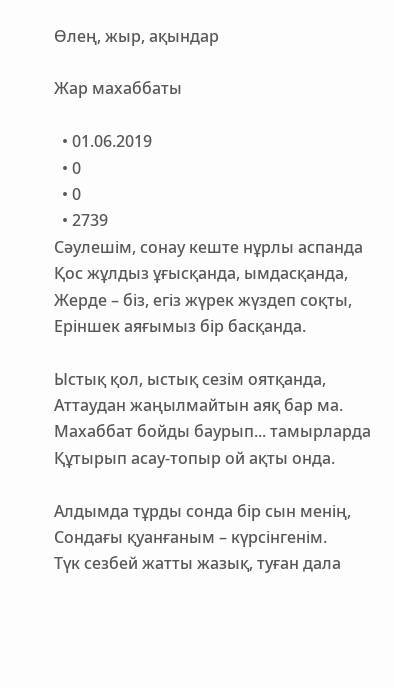Өлең, жыр, ақындар

Жар махаббаты

  • 01.06.2019
  • 0
  • 0
  • 2739
Сәулешім, сонау кеште нұрлы аспанда
Қос жұлдыз ұғысқанда, ымдасқанда,
Жерде – біз, егіз жүрек жүздеп соқты,
Еріншек аяғымыз бір басқанда.

Ыстық қол, ыстық сезім оятқанда,
Аттаудан жаңылмайтын аяқ бар ма.
Махаббат бойды баурып... тамырларда
Құтырып асау-топыр ой ақты онда.

Алдымда тұрды сонда бір сын менің,
Сондағы қуанғаным – күрсінгенім.
Түк сезбей жатты жазық, туған дала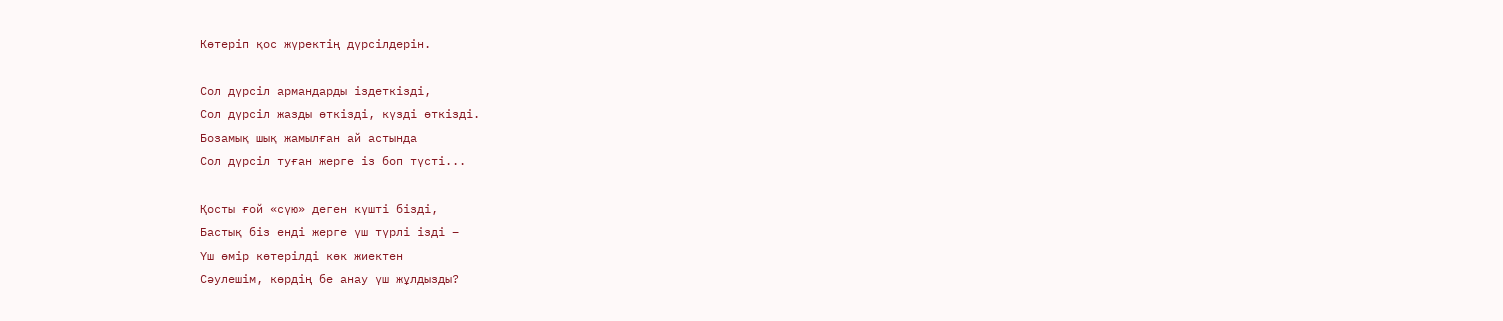Көтеріп қос жүректің дүрсілдерін.

Сол дүрсіл армандарды іздеткізді,
Сол дүрсіл жазды өткізді, күзді өткізді.
Бозамық шық жамылған ай астында
Сол дүрсіл туған жерге із боп түсті...

Қосты ғой «сүю» деген күшті бізді,
Бастық біз енді жерге үш түрлі ізді –
Үш өмір көтерілді көк жиектен
Сәулешім, көрдің бе анау үш жұлдызды?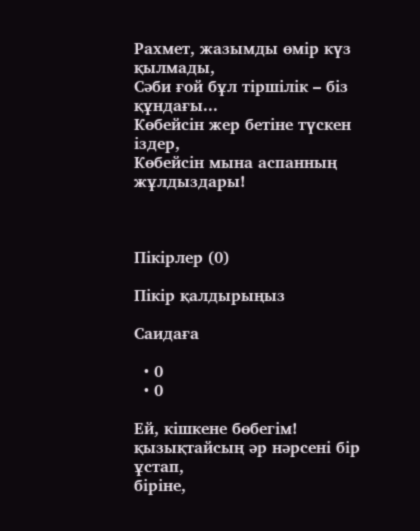Рахмет, жазымды өмір күз қылмады,
Сәби ғой бұл тіршілік – біз құндағы...
Көбейсін жер бетіне түскен іздер,
Көбейсін мына аспанның жұлдыздары!



Пікірлер (0)

Пікір қалдырыңыз

Саидаға

  • 0
  • 0

Ей, кішкене бөбегім!
қызықтайсың әр нәрсені бір ұстап,
біріне,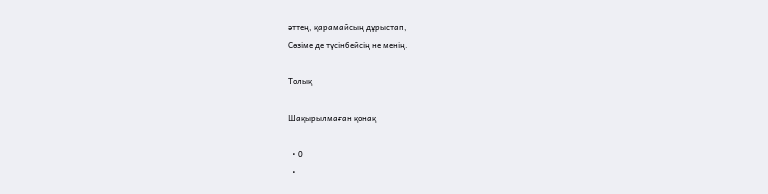әттең, қарамайсың дұрыстап,
Сөзіме де түсінбейсің не менің.

Толық

Шақырылмаған қонақ

  • 0
  •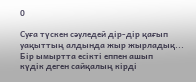0

Суға түскен сәуледей дір-дір қағып
уақыттың алдында жыр жырладық...
Бір ымыртта есікті еппен ашып
күдік деген сайқалың кірді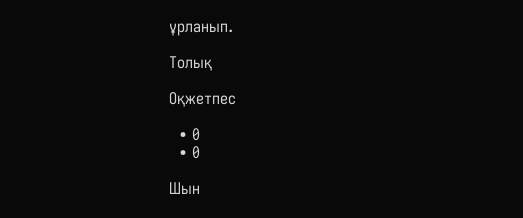ұрланып.

Толық

Оқжетпес

  • 0
  • 0

Шын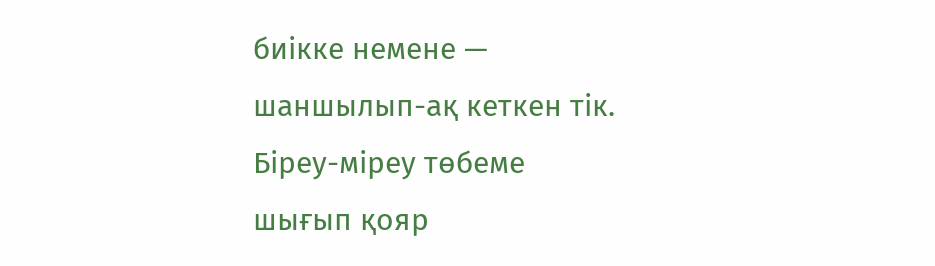биікке немене —
шаншылып-ақ кеткен тік.
Біреу-міреу төбеме
шығып қояр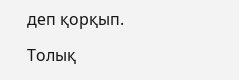деп қорқып.

Толық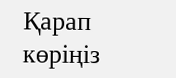Қарап көріңіз